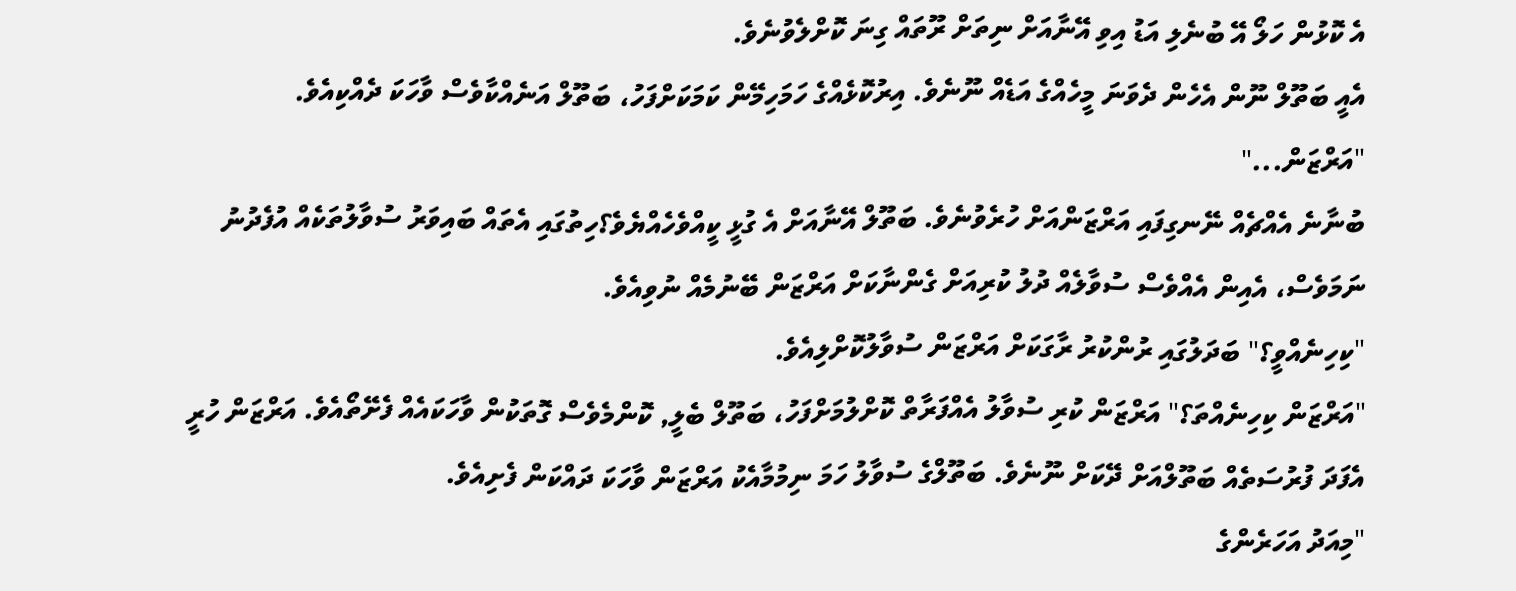އެ ކޮޅުން ހަލޯ އޭ ބުނެލި އަޑު އިވި އޭނާއަށް ނިތަށް ރޫތައް ގިނަ ކޮށްލެވުނެވެ.
އެއީ ބަތޫލް ނޫން އެހެން ދެވަނަ މީހެއްގެ އަޑެއް ނޫނެވެ. އިރުކޮޅެއްގެ ހަމަހިމޭން ކަމަކަށްފަހު، ބަތޫލް އަނެއްކާވެސް ވާހަކަ ދެއްކިއެވެ.
"އަރްޒަން..."
ބުނާނެ އެއްޗެއް ނޭނގިފައި އަރްޒަންއަށް ހުރެވުނެވެ. ބަތޫލް އޭނާއަށް އެ ގުޅީ ކީއްވެހެއްޔެވެ؟ހިތުގައި އެތައް ބައިވަރު ސުވާލުތަކެއް އުފެދުނު ނަމަވެސް، އެއިން އެއްވެސް ސުވާލެއް ދުލު ކުރިއަށް ގެންނާކަށް އަރްޒަން ބޭނުމެއް ނުވިއެވެ.
"ކިހިނެއްވީ؟" ބަދަލުގައި ރުންކުރު ރާގަކަށް އަރްޒަން ސުވާލުކޮށްލިއެވެ.
"އަރްޒަން ކިހިނެއްތަ؟" އަރްޒަން ކުރި ސުވާލު އެއްފަރާތް ކޮށްލުމަށްފަހު، ބަތޫލް ބެލީ, ކޮންމެވެސް ގޮތަކުން ވާހަކައެއް ފެށޭތޯއެވެ. އަރްޒަން ހުރީ އެފަދަ ފުރުސަތެއް ބަތޫލްއަށް ދޭކަށް ނޫނެވެ. ބަތޫލްގެ ސުވާލު ހަމަ ނިމުމާއެކު އަރްޒަން ވާހަކަ ދައްކަން ފެށިއެވެ.
"މިއަދު އަހަރެންގެ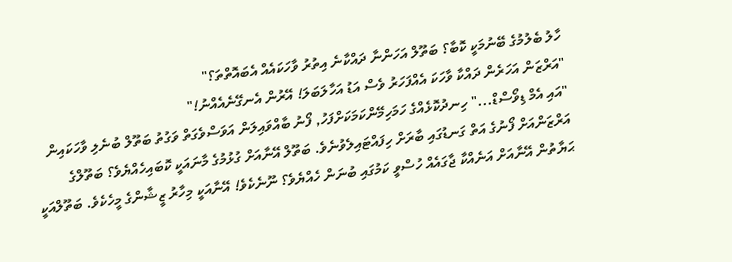ހާލު ބެލުމުގެ ބޭނުމަކީ ކޮބާ؟ ބަތޫލް އަހަންނާ ދައްކާނެ އިތުރު ވާހަކައެއް އެބައޮތްތަ؟"
"އަރްޒަން އަހަރެން ދައްކާ ވާހަކަ އެއްފަހަރު ވެސް އަޑު އަހާލަބަލަ! އޭރުން އެނގޭނެއެއްނު!"
"އައި އެމް ޑިވޯސްޑް..." ހިނދުކޮޅެއްގެ ހަމަހިމޭންކަމަކަށްފަހު, ފޯނު ބާއްވައިލަން އަވަސްވެގަތް ވަގުތު ބަތޫލް ބުނެލި ވާހަކައިން އަރްޒަންއަށް ފޯނުގެ އަތް ގަނޑުގައި ބާރަށް ހިފައްޓައިލެވުނެވެ. ބަތޫލް އޭނާއަށް ގުޅުމުގެ މާނައަކީ ކޮބައިހެއްޔެވެ؟ ބަތޫލްގެ ޙަޔާތުން އޭނާއަށް އަނެއްކާ ޖާގައެއް ހުސްވީ ކަމުގައި ބުނަން ހެއްޔެވެ؟ ނޫނެކެވެ! އޭނާއަކީ މިހާރު ޒީޝާންގެ މީހެކެވެ. ބަތޫލްއަކީ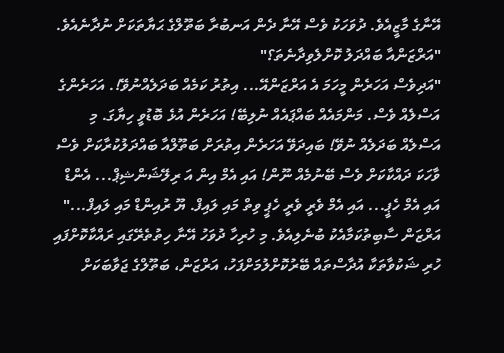އޭނާގެ މާޒީއެވެ. ދުވަހަކު ވެސް އޭނާ ދެން އަނބުރާ ބަތޫލްގެ ޙަޔާތަކަށް ނުދާނެއެވެ.
"އަރްޒަންއާ ބައްދަލު ކޮށްލެވިދާނެތަ؟"
"އަދިވެސް އަހަރެން މީހަމަ އެ އަރްޒަންއޭ... އިތުރު ކަމެއް ބަދަލެއްނުވޭ!. އަހަރެންގެ އަސްލެއް ވެސް. މަންމައެއް ބައްޕައެއް ނުލިބޭ! އަހަރެން އުޅެ ބޮޑުވީ ހިޔާގަ. މި އަސްލެއް ބަދަލެއް ނުވޭ! ބައިދަވޭ އަހަރެން އިތުރަށް ބަތޫލްއާ ބައްދަލުކުރާކަށް ވެސް ވާހަކަ ދައްކާކަށް ވެސް ބޭނުމެއް ނޫން! އައި އެމް އިން އަ ރިލޭޝަންޝިޕް... އެންޑް އައި އެމް ހެޕީ... އައި އެމް ވެރީ ވެރީ ހެޕީ ވިތް މައި ލައިފް. ޔޫ ރުއިންޑް މައި ލައިފް..."
އަރްޒަން ސާބިތުކަމާއެކު ބުނެލިއެވެ. މި ހުރިހާ ދުވަހު އޭނާ ހިތުތެރޭގައި ރައްކާކޮށްފައި ހުރި ޝަކުވާތަކާ އުދާސްތައް ބޭރުކޮށްލުމަށްފަހު، އަރްޒަން، ބަތޫލްގެ ޖަވާބަކަށް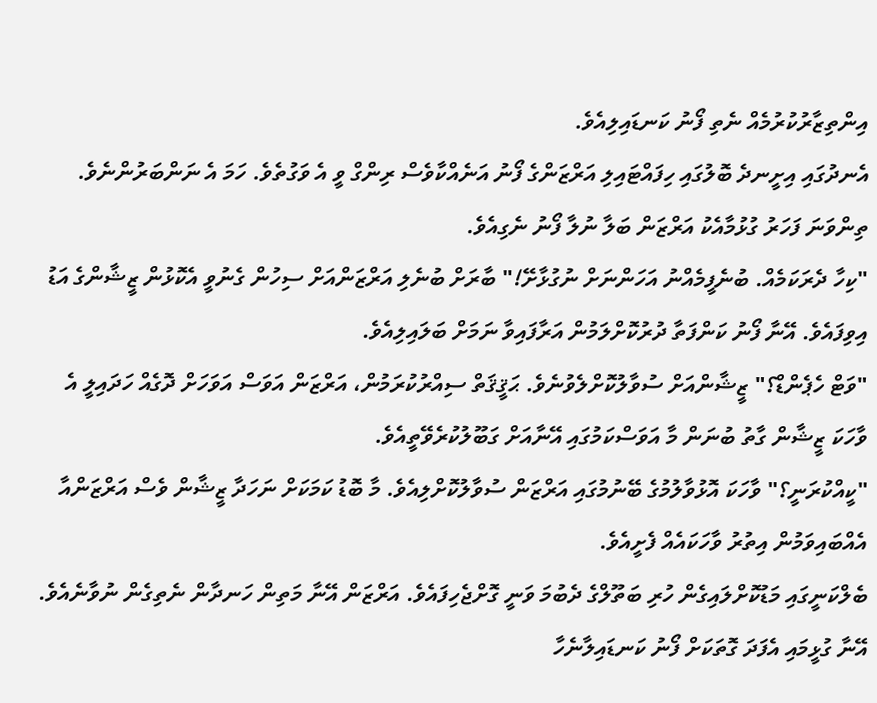އިންތިޒާރުކުރުމެއް ނެތި ފޯނު ކަނޑައިލިއެވެ.
އެނދުގައި އިށީނދެ ބޮލުގައި ހިފައްޓައިލި އަރްޒަންގެ ފޯނު އަނެއްކާވެސް ރިންގް ވީ އެ ވަގުތެވެ. ހަމަ އެ ނަންބަރުންނެވެ. ތިންވަނަ ފަހަރު ގުޅުމާއެކު އަރްޒަން ބަލާ ނުލާ ފޯނު ނެގިއެވެ.
"ކިހާ ދެރަކަމެއް. ބުނެފީމެއްނު އަހަންނަށް ނުގުޅާށޭ!" ބާރަށް ބުނެލި އަރްޒަންއަށް ސިހުން ގެނުވީ އެކޮޅުން ޒީޝާންގެ އަޑު އިވިފައެވެ. އޭނާ ފޯނު ކަންފަތާ ދުރުކޮށްލަމުން އަރާފައިވާ ނަމަށް ބަލައިލިއެވެ.
"ވަޓް ހެޕެންޑް؟" ޒީޝާންއަށް ސުވާލުކޮށްލެވުނެވެ. ޙަޤީޤަތް ސިއްރުކުރަމުން، އަރްޒަން އަވަސް އަވަހަށް ދޮގެއް ހަދައިލީ އެ ވާހަކަ ޒީޝާން ގާތު ބުނަން މާ އަވަސްކަމުގައި އޭނާއަށް ގަބޫލުކުރެވޭތީއެވެ.
"ކީއްކުރަނީ؟" ވާހަކަ އޮޅުވާލުމުގެ ބޭނުމުގައި އަރްޒަން ސުވާލުކޮށްލިއެވެ. މާ ބޮޑު ކަމަކަށް ނަހަދާ ޒީޝާން ވެސް އަރްޒަންއާ އެއްބައިވަމުން އިތުރު ވާހަކައެއް ފެށީއެވެ.
ބެލްކަނީގައި މަޑުކޮށްލައިގެން ހުރި ބަތޫލްގެ ދެބުމަ ވަނީ ގޮށްޖެހިފައެވެ. އަރްޒަން އޭނާ މަތިން ހަނދާން ނެތިގެން ނުވާނެއެވެ. އޭނާ ގުޅީމައި އެފަދަ ގޮތަކަށް ފޯނު ކަނޑައިލާނެހާ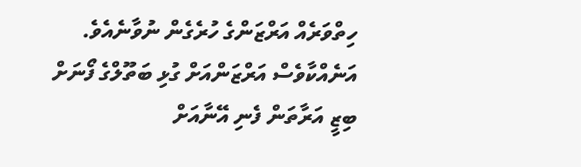ހިތްވަރެއް އަރްޒަންގެ ހުރެގެން ނުވާނެއެވެ. އަނެއްކާވެސް އަރްޒަންއަށް ގުޅި ބަތޫލްގެ ފޯނަށް ބިޒީ އަރާތަން ފެނި އޭނާއަށް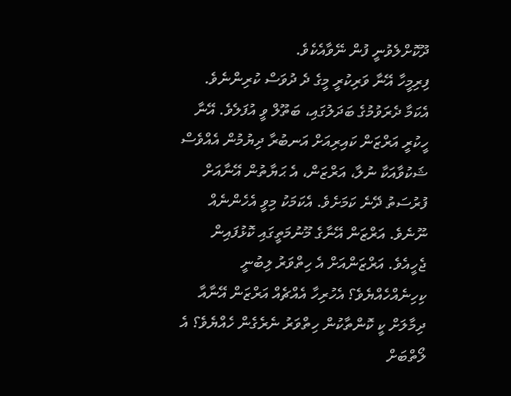ދޫކޮށްލެވުނީ ފުން ނޭވާއެކެވެ.
ފިރިމީހާ އޭނާ ވަރިކުރީ މީގެ ދެ ދުވަސް ކުރިންނެވެ. އެކަމާ ދެރަވުމުގެ ބަދަލުގައި، ބަތޫލް ވީ އުފަލެވެ. އޭނާ ހީކުރީ އަރްޒަން ކައިރިއަށް އަނބުރާ ދިޔުމުން އެއްވެސް ޝަކުވާއަކާ ނުލާ، އަރްޒަން، އެ ޙަޔާތުން އޭނާއަށް ފުރުސަތު ދޭނެ ކަމަށެވެ. އެކަމަކު މިވީ އެހެންނެއް ނޫނެވެ. އަރްޒަން އޭނާގެ މޫނުމަތީގައި ކޮޅުފައިން ޖެހީއެވެ. އަރްޒަންއަށް އެ ހިތްވަރު ލިބުނީ ކިހިނެއްހެއްޔެވެ؟ އެހުރިހާ އެއްޗެއް އަރްޒަން އޭނާއާ ދިމާލަށް ކީ ކޮންތާކުން ހިތްވަރު ނެރެގެން ހެއްޔެވެ؟ އެ ލޯތްބަށް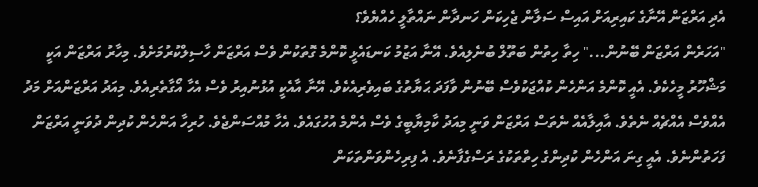އެދި އަރްޒަން އޭނާގެ ކައިރިއަށް އައިސް ސަލާން ޖެހިކަން ހަނދާން ނައްތާލީ ހެއްޔެވެ؟
"އަހަރެން އަރްޒަން ބޭނުން..." ހިތާ ހިތުން ބަތޫލް ބުނެލިއެވެ. އޭނާ އަޒުމު ކަނޑައެޅީ ކޮންމެ ގޮތަކުން ވެސް އަރްޒަން ހާސިލްކުރުމަށެވެ. މިހާރު އަރްޒަން އަކީ މަޝްހޫރު މީހެކެވެ. އެއީ ކޮންމެ އަންހެން ކުއްޖަކުވެސް ބޭނުން ވާފަދަ ޙަޔާތުގެ ބައިވެރިއެކެވެ. އޭނާ އާއެކީ އުޅުނުއިރު ވެސް އެހާ އޯގާތެރިއެވެ. މިއަދު އަރްޒަންއަށް މަދު އެއްވެސް އެއްޗެއް ނެތެވެ. އާއިލާއެއް ނެތަސް އަރްޒަން ވަނީ މިއަދު ކާމިޔާބީގެ ވެސް އެންމެ އުހުގައެވެ. އެހާ މުއްސަންޖެވެ. ހުރިހާ އަންހެން ކުދިން ދުވަނީ އަރްޒަން ފަހަތުންނެވެ. އެއީ ގިނަ އަންހެން ކުދިންގެ ހިތްތަކުގެ ރަސްގެފާނެވެ. އެ ފިރިހެންވަންތަކަން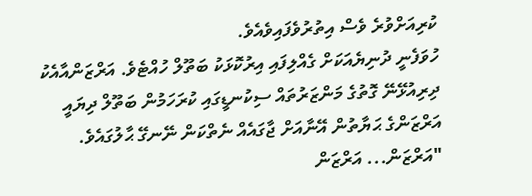ކުރިއަށްވުރެ ވެސް އިތުރުވެފައިވެއެވެ.
ހުވަފެނީ ދުނިޔެއަކަށް ގެއްލިފައި އިރުކޮޅަކު ބަތޫލް ހުއްޓެވެ. އަރްޒަންއާއެކު ދިރިއުޅޭނޭ ގޮތުގެ މަންޒަރުތައް ސިކުނޑީގައި ކުރަހަމުން ބަތޫލް ދިޔައީ އަރްޒަންގެ ޙަޔާތުން އޭނާއަށް ޖާގައެއް ނެތްކަން ނޭނގޭ ޙާލުގައެވެ.
"އަރްޒަން... އަރްޒަން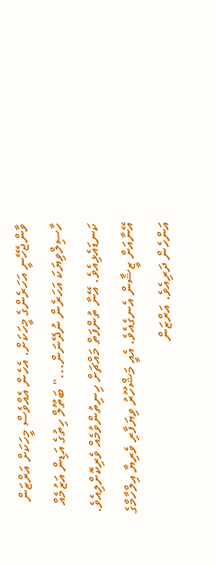ވާންޖެހޭނީ އަހަރެންގެ މީހަކަށް. އެހެން އެއްވެސް މީހަކަށް އަރްޒަން ހާސިލްވިޔަކަ އަހަރެން ނުދޭނަން..." ބަތޫލް ހިތުގެ އަޑިން އަޒުމެއް ކަނޑައެޅިއެވެ. އޭނާ ތުންފަތް މައްޗަށް ހިނިތުންވުމެއް ވެރިކޮށްލިއެވެ. އޭނާއަށް ޒީޝާން އެނގެއެވެ. އެއީ މަޝްހޫރު ވިޔަފާރި ވެރިޔާ އިލްހާމްގެ އަންހެން ދަރިއެވެ. އަރްޒަން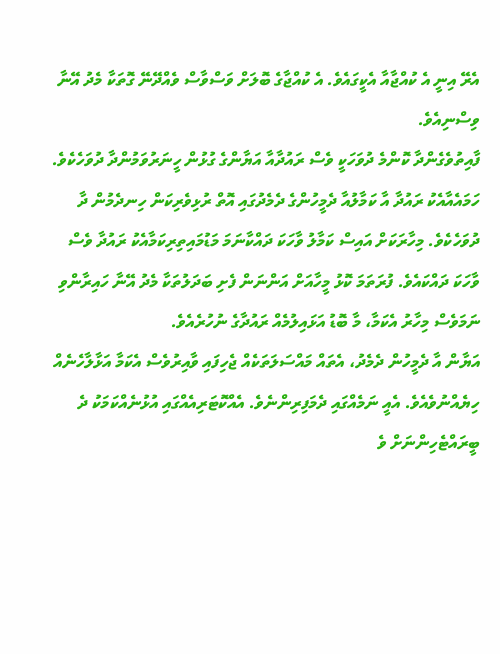އެރޭ އިނީ އެ ކުއްޖާއާ އެކީގައެވެ. އެ ކުއްޖާގެ ބޮލަށް ވަސްވާސް ވެއްދޭނޭ ގޮތަކާ މެދު އޭނާ ވިސްނިއެވެ.
ފާއިތުވެގެންދާ ކޮންމެ ދުވަހަކީ ވެސް ރައުދާއާ އަޔާންގެ ގުޅުން ހީނަރުވަމުންދާ ދުވަހެކެވެ. ހަމައެއާއެކު ރައުދާ އާ ކަމާލުއާ ދެމީހުންގެ ދެމެދުގައި އޮތް ރުޅިވެރިކަން ހިނދެމުން ދާ ދުވަހެކެވެ. މިހާރަކަށް އައިސް ކަމާލު ވާހަކަ ދައްކާނަމަ މަޑުމައިތިރިކަމާއެކު ރައުދާ ވެސް ވާހަކަ ދައްކައެވެ. ފުރަތަމަ ކޮޅު މީހާއަށް އަންނަން ފެށި ބަދަލުތަކާ މެދު އޭނާ ހައިރާންވި ނަމަވެސް މިހާރު އެކަމާ، މާ ބޮޑު އަޅައިލުމެއް ރައުދާގެ ނުހުރެއެވެ.
އަޔާން އާ ދެމީހުން ދެމެދު، އެތައް މައްސަލަތަކެއް ޖެހިފައި ވާއިރުވެސް އެކަމާ އަޅާލާހެނެއް ހިޔެއްނުވެއެވެ. އެއީ ނަމެއްގައި ދެމަފިރިންނެވެ. އެއްކޮޓަރިއެއްގައި އުޅުނެއްކަމަކު ދެ ބީރައްޓެހިންނަށް ވެ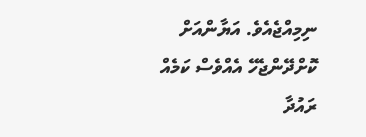ނިމިއްޖެއެވެ. އަޔާންއަށް ކޮށްދޭންޖެހޭ އެއްވެސް ކަމެއް ރައުދާ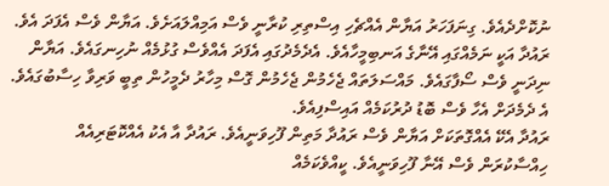ނުކޮށްދެއެވެ. ގިނަފަހަރު އަޔާން އެއްޗެހި އިސްތިރި ކުރާނީ ވެސް އަމިއްލައަށެވެ. އަޔާން ވެސް އެފަދަ އެވެ. ރައުދާ އަކީ ނަމެއްގައި އޭނާގެ އަނބިމީހާއެވެ. އެދެމެދުގައި އެފަދަ އެއްވެސް ގުޅުމެއް ނުހިނގައެވެ. އަޔާން ނިދަނީ ވެސް ސޯފާގައެވެ. މައްސަލަތައް ޖެހެމުން ޖެހެމުން ގޮސް މިހާރު ދެމީހުން ތިބީ ވަރިވާ ހިސާބުގައެވެ. އެ ދެމެދަށް އެހާ ވެސް ބޮޑު ދުރުކަމެއް އައިސްފިއެވެ.
ރައުދާ އެކޭ އެއްގޮތަކަށް އަޔާން ވެސް ރައުދާ މަތިން ފޫހިވަނީއެވެ. ރައުދާ އާ އެކު އެއްކޮޓަރިއެއް ހިއްސާކުރަން ވެސް އޭނާ ފޫހިވަނީއެވެ. ކީއްވެކަމެއް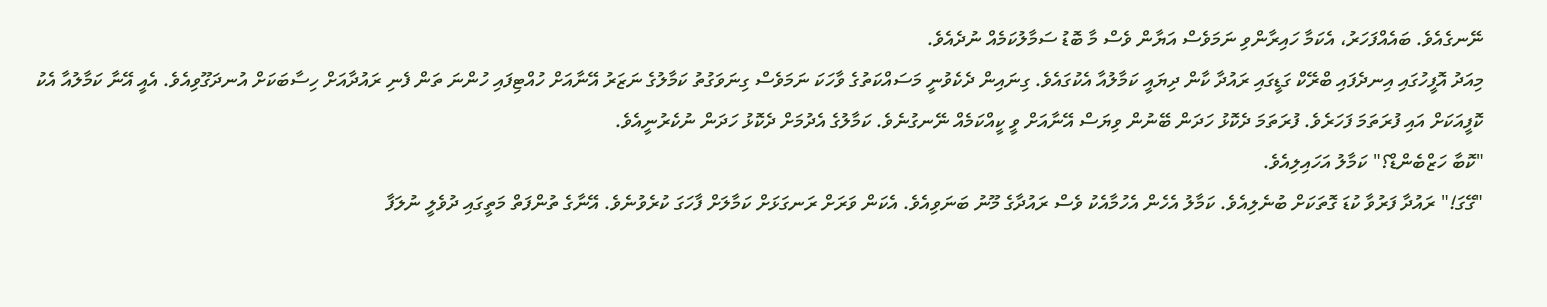ނޭނގެއެވެ. ބައެއްފަހަރު، އެކަމާ ހައިރާންވި ނަމަވެސް އަޔާން ވެސް މާ ބޮޑު ސަމާލުކަމެއް ނުދެއެވެ.
މިއަދު އޮފީހުގައި އިނދެފައި ބްރޭކް ގަޑީގައި ރައުދާ ކާން ދިޔައީ ކަމާލުއާ އެކުގައެވެ. ގިނައިން ދެކެވުނީ މަސައްކަތުގެ ވާހަކަ ނަމަވެސް ގިނަވަގުތު ކަމާލުގެ ނަޒަރު އޭނާއަށް ހުއްޓިފައި ހުންނަ ތަން ފެނި ރައުދާއަށް ހިސާބަކަށް އުނދަގޫވިއެވެ. އެއީ އޭނާ ކަމާލުއާ އެކު ކޮފީއަކަށް އައި ފުރަތަމަ ފަހަރެވެ. ފުރަތަމަ ދެކޮޅު ހަދަން ބޭނުން ވިޔަސް އޭނާއަށް ވީ ކީއްކަމެއް ނޭނގުނެވެ. ކަމާލުގެ އެދުމަށް ދެކޮޅު ހަދަން ނުކެރުނީއެވެ.
"ކޮބާ ހަޒްބެންޑް؟" ކަމާލު އަހައިލިއެވެ.
"ގޭގަ!" ރައުދާ ފަރުވާ ކުޑަ ގޮތަކަށް ބުނެލިއެވެ. ކަމާލު އެހެން އެހުމާއެކު ވެސް ރައުދާގެ މޫނު ބަނަވިއެވެ. އެކަން ވަރަށް ރަނގަޅަށް ކަމާލަށް ފާހަގަ ކުރެވުނެވެ. އޭނާގެ ތުންފަތް މަތީގައި ދުވެލީ ނުލަފާ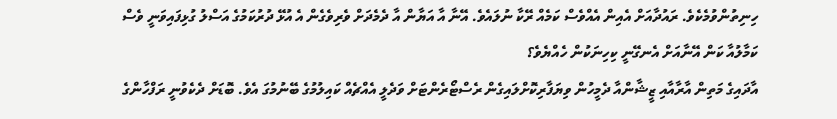ހިނިތުންވުމެކެވެ. ރައުދާއަށް އެއިން އެއްވެސް ކަމެއް ރޭކާ ނުލައެވެ. އޭނާ އާ އަޔާން އާ ދެމެދަށް ވެރިވެގެން އެ އުޅޭ ދުރުކަމުގެ އަސްލު ގުޅިފައިވަނީ ވެސް ކަމާލުއާ ކަން އޭނާއަށް އެނގޭނީ ކިހިނަކުން ހެއްޔެވެ؟
އާދައިގެ މަތިން އާރާއާއި ޒީޝާންއާ ދެމީހުން ވިޔަފާރިކޮށްލައިގެން ރެސްޓޯރެންޓަށް ވަދެލީ އެއްޗެއް ކައިލުމުގެ ބޭނުމުގަ އެވެ. ބޮޑަށް ދެކެވުނީ ރަފްހާންގެ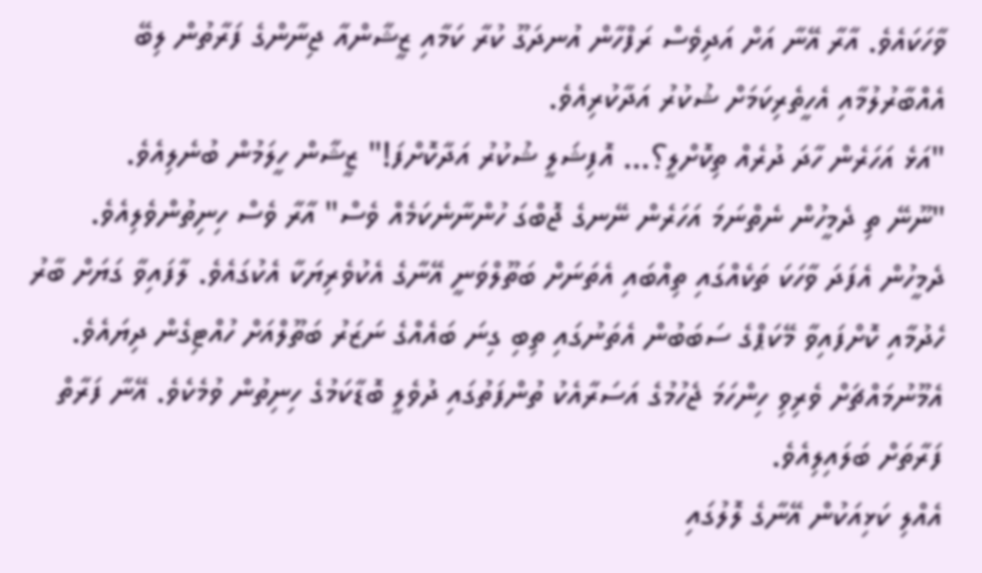ވާހަކައެވެ. އާރާ އޭނާ އަށް އަދިވެސް ރަފްހާން އުނދަގޫ ކުރާ ކަމާއި ޒީޝާންއާ ޖިނާންގެ ފަރާތުން ލިބޭ އެއްބާރުލުމާއި އެހީތެރިކަމަށް ޝުކުރު އަދާކުރިއެވެ.
"އަޅެ އަހަރެން ހާދަ ދުރެއް ތިކޮށްލީ؟... އޮފިޝަލީ ޝުކުރު އަދާކޮށްފަ!" ޒީޝާން ހީލަމުން ބުނެލިއެވެ.
"ނޫނޭ ތި ދެމީހުން ނެތްނަމަ އަހަރެން ނޭނގެ ޖޮބްގަ ހުންނާނެކަމެއް ވެސް" އާރާ ވެސް ހިނިތުންވެލިއެވެ.
ދެމީހުން އެފަދަ ވާހަކަ ތަކެއްގައި ތިއްބައި އެތަނަށް ބަތޫލްވަނީ އޭނާގެ އެކުވެރިޔަކާ އެކުގައެވެ. ލާފައިވާ ގަޔަށް ބާރު ހެދުމާއި ކޮށްފައިވާ މޭކަޕްގެ ސަބަބުން އެތަނުގައި ތިބި ގިނަ ބައެއްގެ ނަޒަރު ބަތޫލްއަށް ހުއްޓިގެން ދިޔައެވެ. އެމޫނުމައްޗަށް ވެރިވި ހިންހަމަ ޖެހުމުގެ އަސަރާއެކު ތުންފަތުގައި ދުވެލީ ބޮޑާކަމުގެ ހިނިތުން ވުމެކެވެ. އޭނާ ފަރާތް ފަރާތަށް ބަލައިލިއެވެ.
އެއްލި ކަޅިއަކުން އޭނާގެ ލޮލުގައި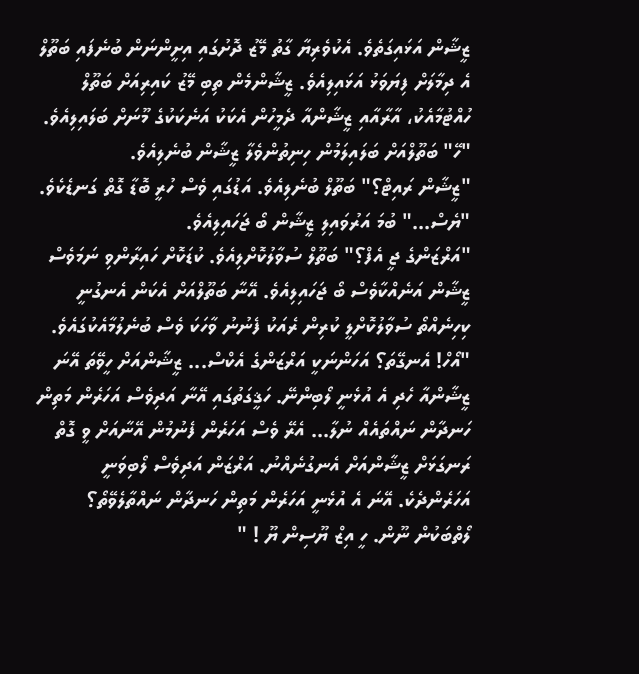ޒީޝާން އަޅައިގަތެވެ. އެކުވެރިޔާ ގާތު މޭޒު ދޮށުގައި އިށީންނަން ބުނެފައި ބަތޫލް އެ ދިމާލަށް ފިޔަވަޅު އަޅައިލިއެވެ. ޒީޝާންމެން ތިބި މޭޒު ކައިރިއަށް ބަތޫލް ހުއްޓުމާއެކު، އާރާއާއި ޒީޝާންއާ ދެމީހުން އެކަކު އަނެކަކުގެ މޫނަށް ބަލައިލިއެވެ.
"ހޭ" ބަތޫލްއަށް ބަލައިލަމުން ހިނިތުންވެލާ ޒީޝާން ބުނެލިއެވެ.
"ޒީޝާން ރައިޓް؟" ބަތޫލް ބުނެލިއެވެ. އަޑުގައި ވެސް ހުރީ ބޮޑާ ގޮތް ގަނޑެކެވެ.
"ޔެސް..." ބުމަ އަރުވައިލި ޒީޝާން ބޯ ޖަހައިލިއެވެ.
"އަރްޒަންގެ ޖީ އެފް؟" ބަތޫލް ސުވާލުކޮށްލިއެވެ. ކުޑަކޮށް ހައިރާންވި ނަމަވެސް ޒީޝާން އަނެއްކާވެސް ބޯ ޖަހައިލިއެވެ. އޭނާ ބަތޫލްއަށް އެކަން އެނގުނީ ކިހިނެއްތޯ ސުވާލުކޮށްލީ ކުރިން ރެއަކު ފެނުނު ވާހަކަ ވެސް ބުނެލުމާއެކުގައެވެ.
"އޯހް! އެނގޭތަ؟ އަހަންނަކީ އަރްޒަންގެ އެކްސް... ޒީޝާންއަށް ހީވޭތަ އޭނަ ޒީޝާންއާ ހެދި އެ އުޅެނީ ލޯބިންނޭ. ހަޤީގަތުގައި އޭނާ އަދިވެސް އަހަރެން މަތިން ހަނދާން ނައްތައެއް ނުލާ... އެރޭ ވެސް އަހަރެން ފެނުމުން އޭނާއަށް ވީ ގޮތް ރަނގަޅަށް ޒީޝާންއަށް އެނގުނެއްނު. އަރްޒަން އަދިވެސް ލޯބިވަނީ އަހަރެންދެކެ. އޭނަ އެ އުޅެނީ އަހަރެން މަތިން ހަނދާން ނައްތާލެވޭތޯ؟ ލޯތްބަކުން ނޫން. ހީ އިޒް ޔޫސިން ޔޫ ! "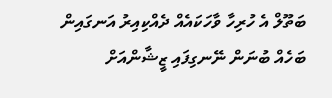ބަތޫލް އެ ހުރިހާ ވާހަކައެއް ދެއްކިއިރު އަނގައިން ބަހެއް ބުނަން ނޭނގިފައި ޒީޝާންއަށް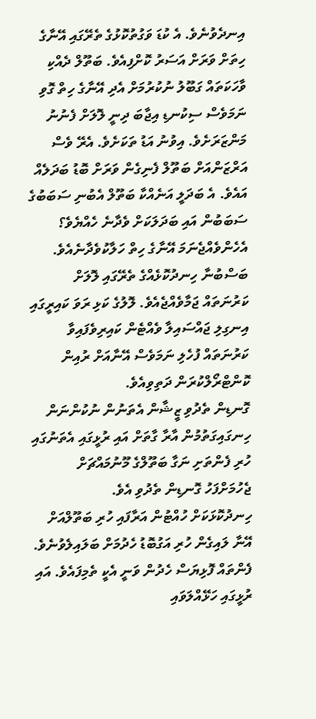އިނދެވުނެވެ. އެ ކުޑަ ވަގުތުކޮޅުގެ ތެރޭގައި އޭނާގެ ހިތަށް ވަރަށް އަސަރު ކޮށްފިއެވެ. ބަތޫލް ދެއްކި ވާހަކަތައް ގަބޫލު ނުކުރުމަށް އެދި އޭނާގެ ހިތް ގޮވި ނަމަވެސް ސިކުނޑި އިޖާބަ ދިނީ ލޮލަށް ފެނުނު މަންޒަރަށެވެ. އިވުނު އަޑު ތަކަށެވެ. އެރޭ ވެސް އަރްޒަންއަށް ބަތޫލް ފެނިގެން ވަރަށް ބޮޑު ބަދަލެއް އައެވެ. އެ ބަދަލީ އަނެއްކާ ބަތޫލް އެބުނި ސަބަބުގެ ސަބަބުން އައި ބަދަލަކަށް ވެދާނެ ހެއްޔެވެ؟ އެހެންވެއްޖެނަމަ އޭނާގެ ހިތް ހަލާކުވެދާނެއެވެ. ބަސްބުނާ ހިނދުކޮޅެއްގެ ތެރޭގައި ލޮލަށް ކަރުނަތައް ޖަމާވެއްޖެއެވެ. ލޮލުގެ ކަޅި ރަވަ ކައިރީގައި އިނގިލި ޖައްސައިލާ ވެއްޓެން ކައިރިވެފައިވާ ކަރުނަތައް ފުހެލި ނަމަވެސް އޭނާއަށް ރުއިން ކޮންޓްރޯލްކުރަން ދަތިވިއެވެ.
ގޮނޑިން ތެދުވި ޒީޝާން އެތަނުން ނުކުންނަން ހިނގައިގަތުމުން އާރާ ގާތަށް އައި ރުޅީގައި އެތަނުގައި ހުރި ފެންތަށި ނަގާ ބަތޫލްގެ މޫނުމައްޗަށް ޖެހުމަށްފަހު ގޮނޑިން ތެދުވި އެވެ.
ހިނދުކޮޅަކަށް ހުއްޓުން އަރާފައި ހުރި ބަތޫލްއަށް އޭނާ ލައިގެން ހުރި އަގުބޮޑު ހެދުމަށް ބަލައިލެވުނެވެ. ފެންތައް ފޮޅިޔަސް ހެދުން ވަނީ އެކީ ތެމިފައެވެ. އައި ރުޅީގައި ހަޅޭއްލަވައި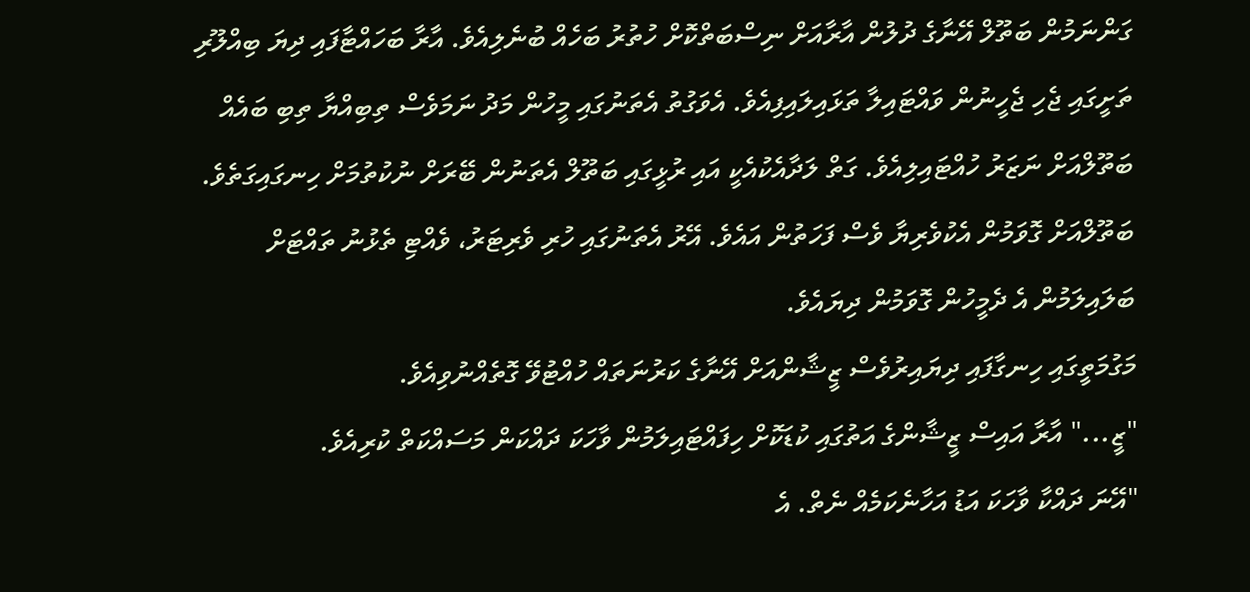ގަންނަމުން ބަތޫލް އޭނާގެ ދުލުން އާރާއަށް ނިސްބަތްކޮށް ހުތުރު ބަހެއް ބުނެލިއެވެ. އާރާ ބަހައްޓާފައި ދިޔަ ބިއްލޫރި ތަށީގައި ޖެހި ޖެހީނުން ވައްޓައިލާ ތަޅައިލައިފިއެވެ. އެވަގުތު އެތަނުގައި މީހުން މަދު ނަމަވެސް ތިބިއްޔާ ތިބި ބައެއް ބަތޫލްއަށް ނަޒަރު ހުއްޓައިލިއެވެ. ގަތް ލަދާއެކުއެކީ އައި ރުޅީގައި ބަތޫލް އެތަނުން ބޭރަށް ނުކުތުމަށް ހިނގައިގަތެވެ. ބަތޫލްއަށް ގޮވަމުން އެކުވެރިޔާ ވެސް ފަހަތުން އައެވެ. އޭރު އެތަނުގައި ހުރި ވެރިޓަރު، ވެއްޓި ތެޅުނު ތައްޓަށް ބަލައިލަމުން އެ ދެމީހުން ގޮވަމުން ދިޔައެވެ.
މަގުމަތީގައި ހިނގާފައި ދިޔައިރުވެސް ޒީޝާންއަށް އޭނާގެ ކަރުނަތައް ހުއްޓުވޭ ގޮތެއްނުވިއެވެ.
"ޒީ..." އާރާ އައިސް ޒީޝާންގެ އަތުގައި ކުޑަކޮށް ހިފައްޓައިލަމުން ވާހަކަ ދައްކަން މަސައްކަތް ކުރިއެވެ.
"އޭނަ ދައްކާ ވާހަކަ އަޑު އަހާނެކަމެއް ނެތް. އެ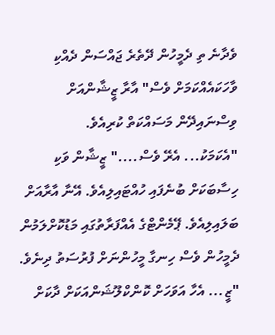ވެދާނެ ތި ދެމީހުން ދޭތެރެ ޖައްސަން ދެއްކި ވާހަކައެއްކަމަށް ވެސް" އާރާ ޒީޝާންއަށް ވިސްނައިދޭން މަސައްކަތް ކުރިއެވެ.
"އެކަމަކު... އެރޭ ވެސް...." ޒީޝާން ވަކި ހިސާބަކަށް ބުނެފައި ހުއްޓައިލިއެވެ. އޭނާ އާރާއަށް ބަލައިލިއެވެ. ޕޭމެންޓްގެ އެއްފަރާތުގައި މަޑުކޮށްލަމުން ދެމީހުން ވެސް ހިނގާ މީހުންނަށް ފުރުސަތު ދިނެވެ.
"ޒީ... އެހާ އަވަހަށް ކޮންކްލޫޝަންއަކަށް ދާކަށް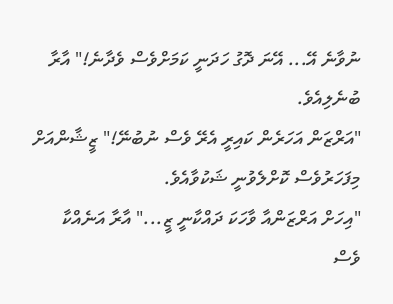ނުވާނެ އޭ... އޭނަ ދޮގު ހަދަނީ ކަމަށްވެސް ވެދާނެ!" އާރާ ބުނެލިއެވެ.
"އަރްޒަން އަހަރެން ކައިރީ އެރޭ ވެސް ނުބުނޭ!" ޒީޝާންއަށް މިފަހަރުވެސް ކޮށްލެވުނީ ޝަކުވާއެވެ.
"އިހަށް އަރްޒަންއާ ވާހަކަ ދައްކާނީ ޒީ..." އާރާ އަނެއްކާ ވެސް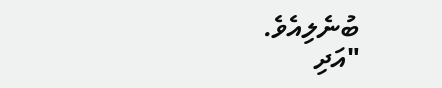ބުނެލިއެވެ.
"އަދި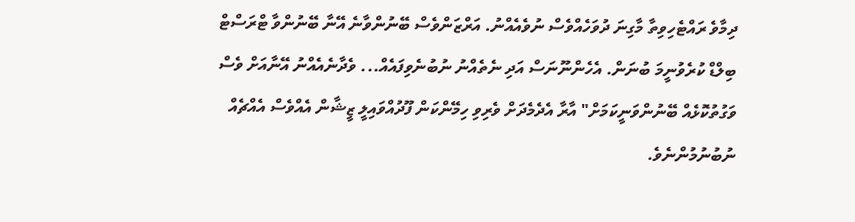ދިމާވެ ރައްޓެހިވިތާ މާގިނަ ދުވަހެއްވެސް ނުވެއެއްނު. އަރްޒަންވެސް ބޭނުންވާނެ އޭނާ ބޭނުންވާ ޓްރަސްޓް ބިލްޑް ކުރެވުނީމަ ބުނަން. އެހެންނޫނަސް އަދި ނެތެއްނު ނުބުނެވިފައެއް... ވެދާނެއެއްނު އޭނާއަށް ވެސް ވަގުތުކޮޅެއް ބޭނުންވަނީކަމަށް" އާރާ އެދެމެދަށް ވެރިވި ހިމޭންކަން ފޫދުއްވައިލީ ޒީޝާން އެއްވެސް އެއްޗެއް ނުބުނުމުންނެވެ.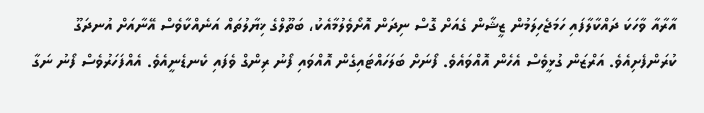އާރާއާ ވާހަކަ ދައްކާލާފައި ހަމަޖެހިލަމުން ޒީޝާން ގެއަށް ގޮސް ނިދަން އޮށޯވެލުމާއެކު، ބަތޫލްގެ ޚިޔާލުތައް އަނެއްކާވެސް އޭނާއަށް އުނދަގޫ ކުރަންފެށިއެވެ. އަރްޒަން ގުޅީވެސް އެހެން އޮއްވައެވެ. ފޯނަށް ބަލަހައްޓައިގެން އޮއްވައި ފޯނު ރިންގް ވެފައި ކެނޑެނީއެވެ. އެއްފަހަރުވެސް ފޯނު ނަގާ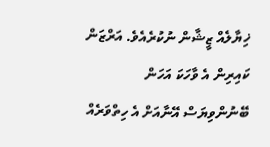ޚިޔާލެއް ޒީޝާން ނުކުރެއެވެ. އަރްޒަން ކައިރިން އެ ވާހަކަ އަހަން ބޭނުންވިޔަސް އޭނާއަށް އެ ހިތްވަރެއް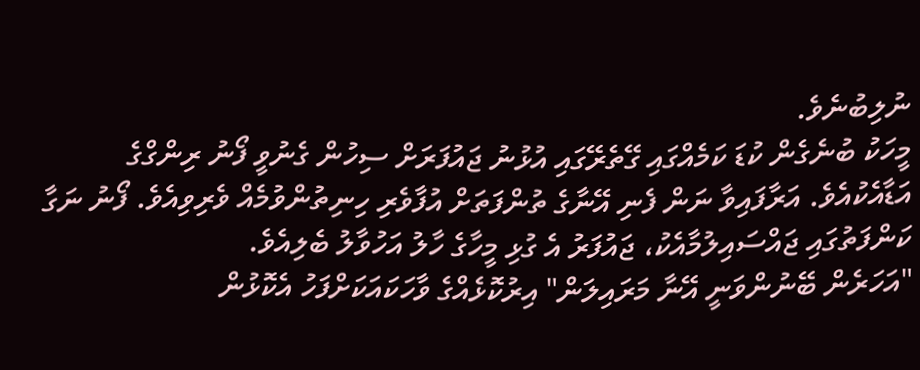ނުލިބުނެވެ.
މީހަކު ބުނެގެން ކުޑަ ކަމެއްގައި ގޭތެރޭގައި އުޅުނު ޖައުފަރަށް ސިހުން ގެނުވީ ފޯނު ރިންގްގެ އަޑާއެކުއެވެ. އަރާފައިވާ ނަން ފެނި އޭނާގެ ތުންފަތަށް އުފާވެރި ހިނިތުންވުމެއް ވެރިވިއެވެ. ފޯނު ނަގާ ކަންފަތުގައި ޖައްސައިލުމާއެކު، ޖައުފަރު އެ ގުޅި މީހާގެ ހާލު އަހުވާލު ބެލިއެވެ.
"އަހަރެން ބޭނުންވަނީ އޭނާ މަރައިލަން" އިރުކޮޅެއްގެ ވާހަކައަކަށްފަހު އެކޮޅުން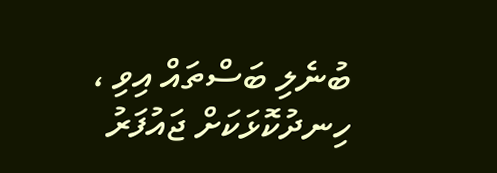ބުނެލި ބަސްތައް އިވި ، ހިނދުކޮޅަކަށް ޖައުފަރު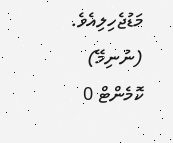މަޑުޖެހިލިއެވެ.
(ނުނިމޭ)
ކޮމެންޓް 0